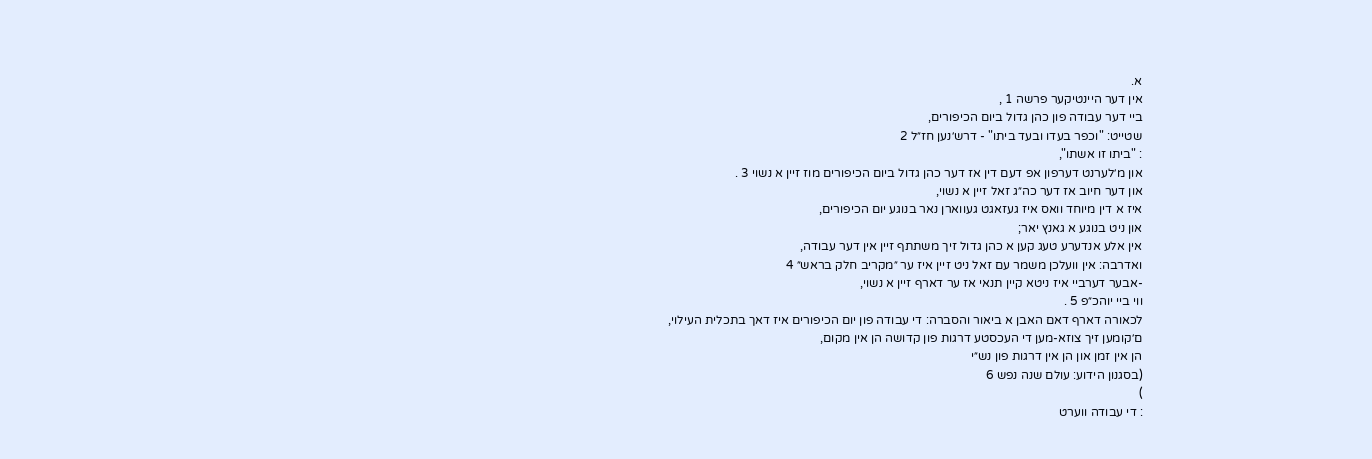א.
אין דער היינטיקער פרשה 1 ,
ביי דער עבודה פון כהן גדול ביום הכיפורים,
שטייט: "וכפר בעדו ובעד ביתו" - דרש׳נען חז״ל 2
: "ביתו זו אשתו",
און מ׳לערנט דערפון אפ דעם דין אז דער כהן גדול ביום הכיפורים מוז זיין א נשוי 3 .
און דער חיוב אז דער כה״ג זאל זיין א נשוי,
איז א דין מיוחד וואס איז געזאגט געווארן נאר בנוגע יום הכיפורים,
און ניט בנוגע א גאנץ יאר;
אין אלע אנדערע טעג קען א כהן גדול זיך משתתף זיין אין דער עבודה,
ואדרבה: אין וועלכן משמר עם זאל ניט זיין איז ער ״מקריב חלק בראש״ 4
-אבער דערביי איז ניטא קיין תנאי אז ער דארף זיין א נשוי,
ווי ביי יוהכ״פ 5 .
לכאורה דארף דאם האבן א ביאור והסברה: די עבודה פון יום הכיפורים איז דאך בתכלית העילוי,
ם׳קומען זיך צוזא-מען די העכסטע דרגות פון קדושה הן אין מקום,
הן אין זמן און הן אין דרגות פון נש״י
(בסגנון הידוע: עולם שנה נפש 6
)
: די עבודה ווערט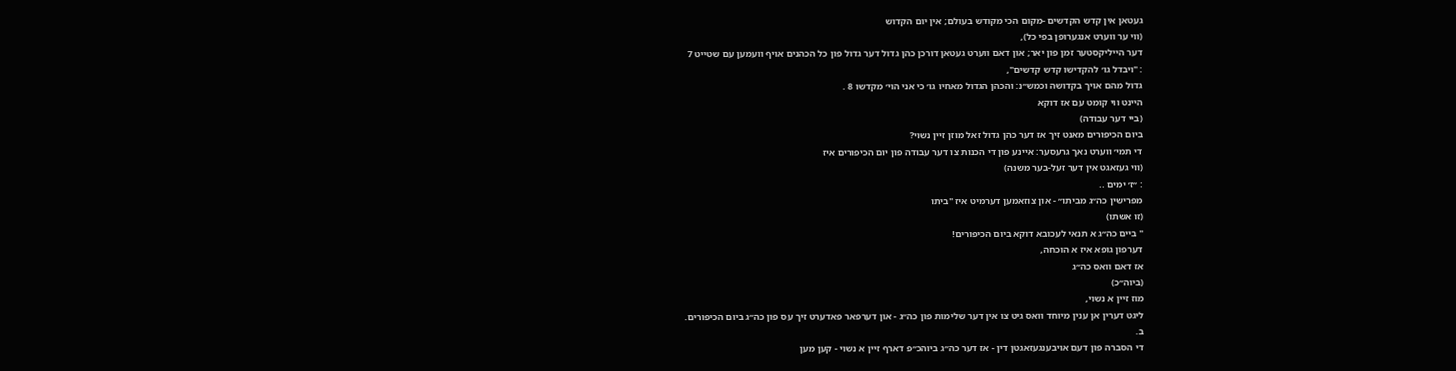געטאן אין קדש הקדשים -מקום הכי מקודש בעולם; אין יום הקדוש
(ווי ער ווערט אנגערופן בפי כל),
דער הייליקסטער זמן פון יאר; און דאם ווערט געטאן דורכן כהן גדול דער גדול פון כל הכהנים אויף וועמען עם שטייט 7
: "ויבדל גו׳ להקדישו קדש קדשים",
גדול מהם אויך בקדושה וכמש״נ: והכהן הגדול מאחיו גו׳ כי אני הוי׳ מקדשו 8 .
היינט ווי קומט עם אז דוקא
(ביי דער עבודה)
ביום הכיפורים מאנט זיך אז דער כהן גדול זאל מוזן זיין נשוי?
די תמי׳ ווערט נאך גרעסער: איינע פון די הכנות צו דער עבודה פון יום הכיפורים איז
(ווי געזאגט אין דער זעל-בער משנה)
: ״ז׳ ימים ..
מפרישין כה״ג מביתו״ - און צוזאמען דערמיט איז "ביתו
(זו אשתו)
" ביים כה״ג א תנאי לעכובא דוקא ביום הכיפורים!
דערפון גופא איז א הוכחה,
אז דאם וואס כה״ג
(ביוה״כ)
מוז זיין א נשוי,
ליגט דערין אן ענין מיוחד וואס גיט צו אין דער שלימות פון כה״ג - און דערפאר פאדערט זיך עס פון כה״ג ביום הכיפורים.
ב.
די הסברה פון דעם אויבענגעזאגטן דין - אז דער כה״ג ביוהכ״פ דארף זיין א נשוי - קען מען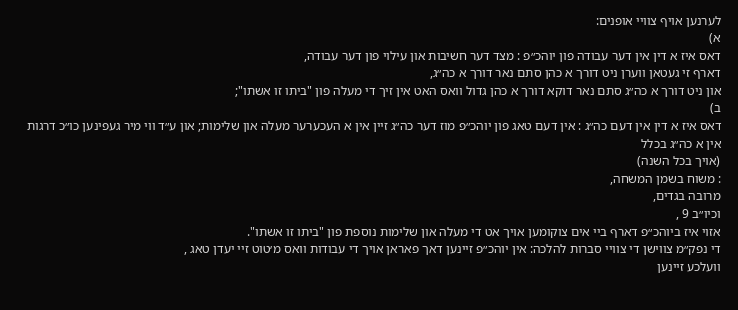לערנען אויף צוויי אופנים:
א)
דאס איז א דין אין דער עבודה פון יוהכ״פ : מצד דער חשיבות און עילוי פון דער עבודה,
דארף זי געטאן ווערן ניט דורך א כהן סתם נאר דורך א כה״ג,
און ניט דורך א כה״ג סתם נאר דוקא דורך א כהן גדול וואס האט אין זיך די מעלה פון "ביתו זו אשתו";
ב)
דאס איז א דין אין דעם כה״ג : אין דעם טאג פון יוהכ״פ מוז דער כה״ג זיין אין א העכערער מעלה און שלימות; און ע״ד ווי מיר געפינען כו״כ דרגות אין א כה״ג בכלל
(אויך בכל השנה)
: משוח בשמן המשחה,
מרובה בגדים,
וכיו״ב 9 ,
אזוי איז ביוהכ״פ דארף ביי אים צוקומען אויך אט די מעלה און שלימות נוספת פון "ביתו זו אשתו".
די נפק״מ צווישן די צוויי סברות להלכה: אין יוהכ״פ זיינען דאך פאראן אויך די עבודות וואס מ׳טוט זיי יעדן טאג ,
וועלכע זיינען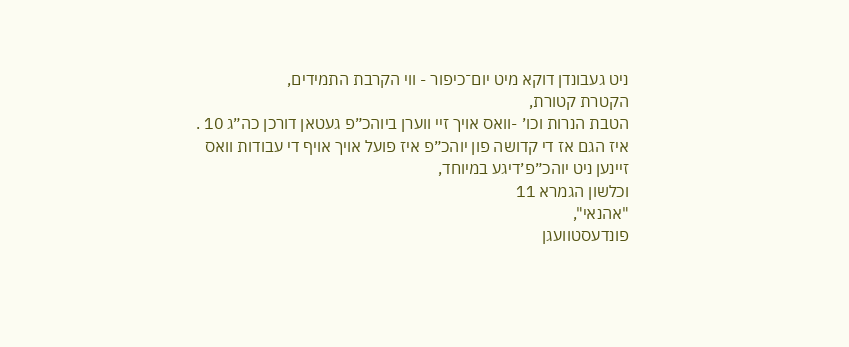ניט געבונדן דוקא מיט יום־כיפור - ווי הקרבת התמידים,
הקטרת קטורת,
הטבת הנרות וכו׳ -וואס אויך זיי ווערן ביוהכ״פ געטאן דורכן כה״ג 10 .
איז הגם אז די קדושה פון יוהכ״פ איז פועל אויך אויף די עבודות וואס זיינען ניט יוהכ״פ׳דיגע במיוחד,
וכלשון הגמרא 11
"אהנאי",
פונדעסטוועגן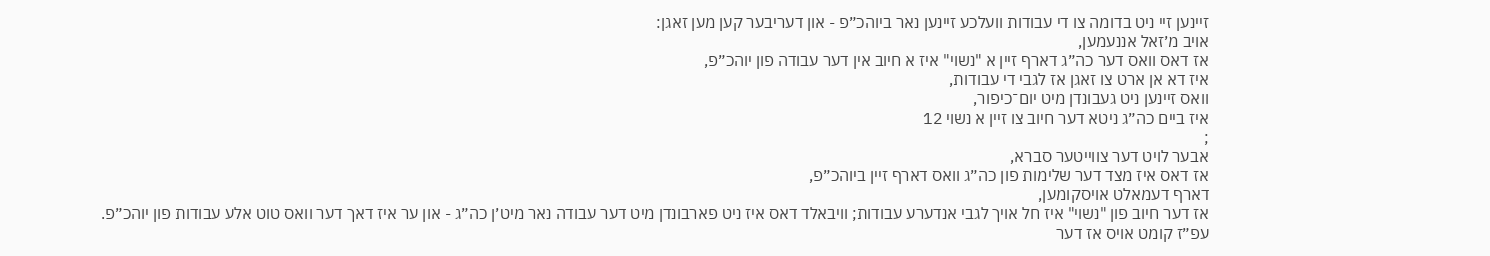זיינען זיי ניט בדומה צו די עבודות וועלכע זיינען נאר ביוהכ״פ - און דעריבער קען מען זאגן:
אויב מ׳זאל אננעמען,
אז דאס וואס דער כה״ג דארף זיין א "נשוי" איז א חיוב אין דער עבודה פון יוהכ״פ,
איז דא אן ארט צו זאגן אז לגבי די עבודות,
וואס זיינען ניט געבונדן מיט יום־כיפור,
איז ביים כה״ג ניטא דער חיוב צו זיין א נשוי 12
;
אבער לויט דער צווייטער סברא,
אז דאס איז מצד דער שלימות פון כה״ג וואס דארף זיין ביוהכ״פ,
דארף דעמאלט אויסקומען,
אז דער חיוב פון "נשוי" איז חל אויך לגבי אנדערע עבודות; וויבאלד דאס איז ניט פארבונדן מיט דער עבודה נאר מיט׳ן כה״ג - און ער איז דאך דער וואס טוט אלע עבודות פון יוהכ״פ.
עפ״ז קומט אויס אז דער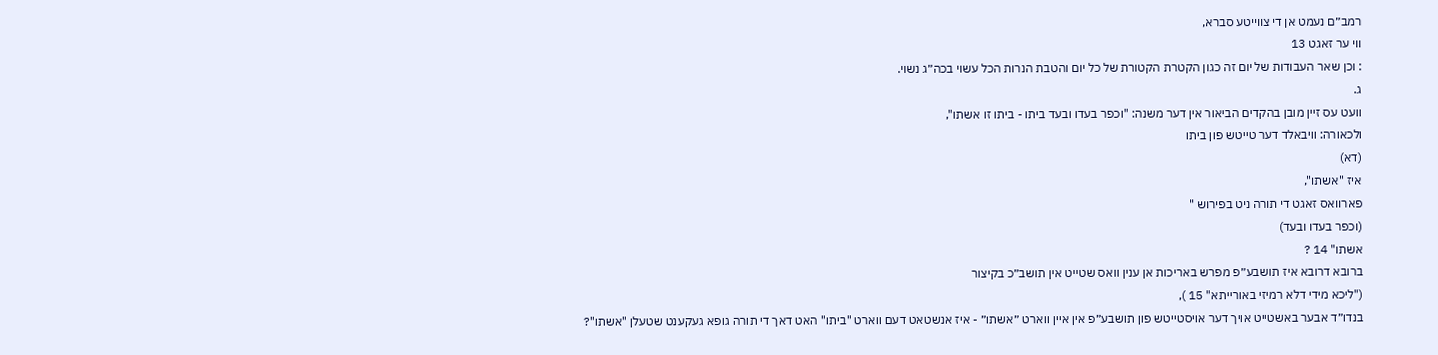רמב״ם נעמט אן די צווייטע סברא,
ווי ער זאגט 13
: וכן שאר העבודות של יום זה כגון הקטרת הקטורת של כל יום והטבת הנרות הכל עשוי בכה״ג נשוי.
ג.
וועט עס זיין מובן בהקדים הביאור אין דער משנה: "וכפר בעדו ובעד ביתו - ביתו זו אשתו",
ולכאורה: וויבאלד דער טייטש פון ביתו
(דא)
איז "אשתו",
פארוואס זאגט די תורה ניט בפירוש "
(וכפר בעדו ובעד)
אשתו" 14 ?
ברובא דרובא איז תושבע״פ מפרש באריכות אן ענין וואס שטייט אין תושב״כ בקיצור
("ליכא מידי דלא רמיזי באורייתא" 15 ),
בנדו״ד אבער באשטייט אויך דער אויסטייטש פון תושבע״פ אין איין ווארט ״אשתו״ - איז אנשטאט דעם ווארט "ביתו" האט דאך די תורה גופא געקענט שטעלן "אשתו"?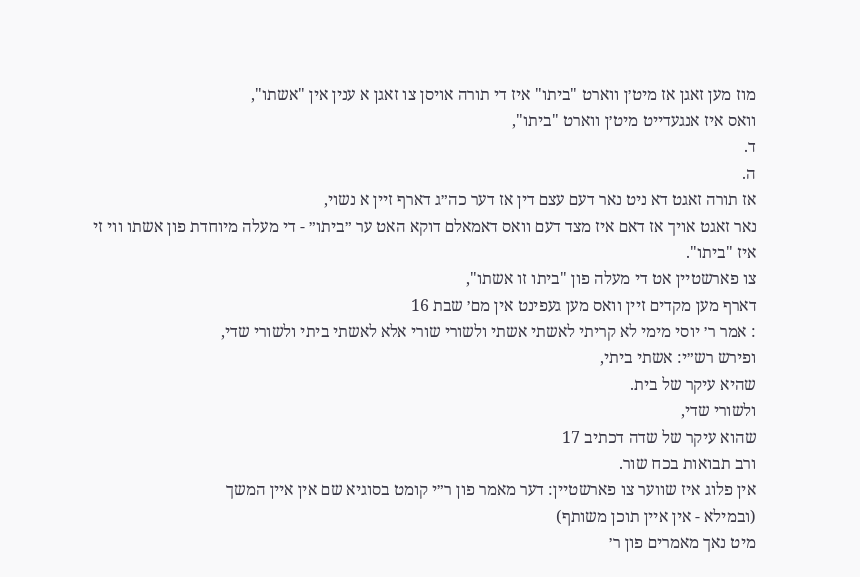מוז מען זאגן אז מיט׳ן ווארט "ביתו" איז די תורה אויסן צו זאגן א ענין אין "אשתו",
וואס איז אנגעדייט מיט׳ן ווארט "ביתו",
ד.
ה.
אז תורה זאגט דא ניט נאר דעם עצם דין אז דער כה״ג דארף זיין א נשוי,
נאר זאגט אויך אז דאם איז מצד דעם וואס דאמאלם דוקא האט ער ״ביתו״ - די מעלה מיוחדת פון אשתו ווי זי איז "ביתו".
צו פארשטיין אט די מעלה פון "ביתו זו אשתו",
דארף מען מקדים זיין וואס מען געפינט אין מם׳ שבת 16
: אמר ר׳ יוסי מימי לא קריתי לאשתי אשתי ולשורי שורי אלא לאשתי ביתי ולשורי שדי,
ופירש רש״י: אשתי ביתי,
שהיא עיקר של בית.
ולשורי שדי,
שהוא עיקר של שדה דכתיב 17
ורב תבואות בכח שור.
אין פלוג איז שווער צו פארשטיין: דער מאמר פון ר״י קומט בסוגיא שם אין איין המשך
(ובמילא - אין איין תוכן משותף)
מיט נאך מאמרים פון ר׳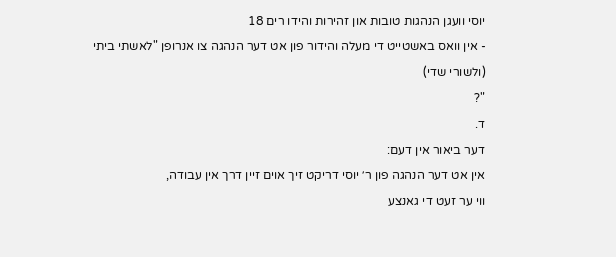יוסי וועגן הנהגות טובות און זהירות והידו רים 18
- אין וואס באשטייט די מעלה והידור פון אט דער הנהגה צו אנרופן "לאשתי ביתי
(ולשורי שדי)
"?
ד.
דער ביאור אין דעם:
אין אט דער הנהגה פון ר׳ יוסי דריקט זיך אוים זיין דרך אין עבודה,
ווי ער זעט די גאנצע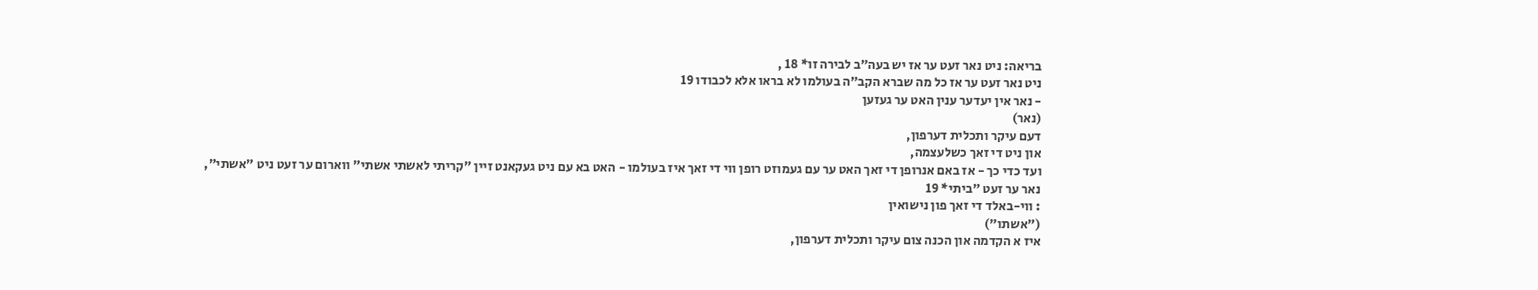בריאה: ניט נאר זעט ער אז יש בעה״ב לבירה זו* 18 ,
ניט נאר זעט ער אז כל מה שברא הקב״ה בעולמו לא בראו אלא לכבודו 19
- נאר אין יעדער ענין האט ער געזען
(נאר)
דעם עיקר ותכלית דערפון,
און ניט די זאך כשלעצמה,
ועד כדי כך - אז באם אנרופן די זאך האט ער עם געמוזט רופן ווי די זאך איז בעולמו - האט בא עם ניט געקאנט זיין "קריתי לאשתי אשתי" ווארום ער זעט ניט "אשתי",
נאר ער זעט "ביתי* 19
: ווי-באלד די זאך פון נישואין
("אשתו")
איז א הקדמה און הכנה צום עיקר ותכלית דערפון,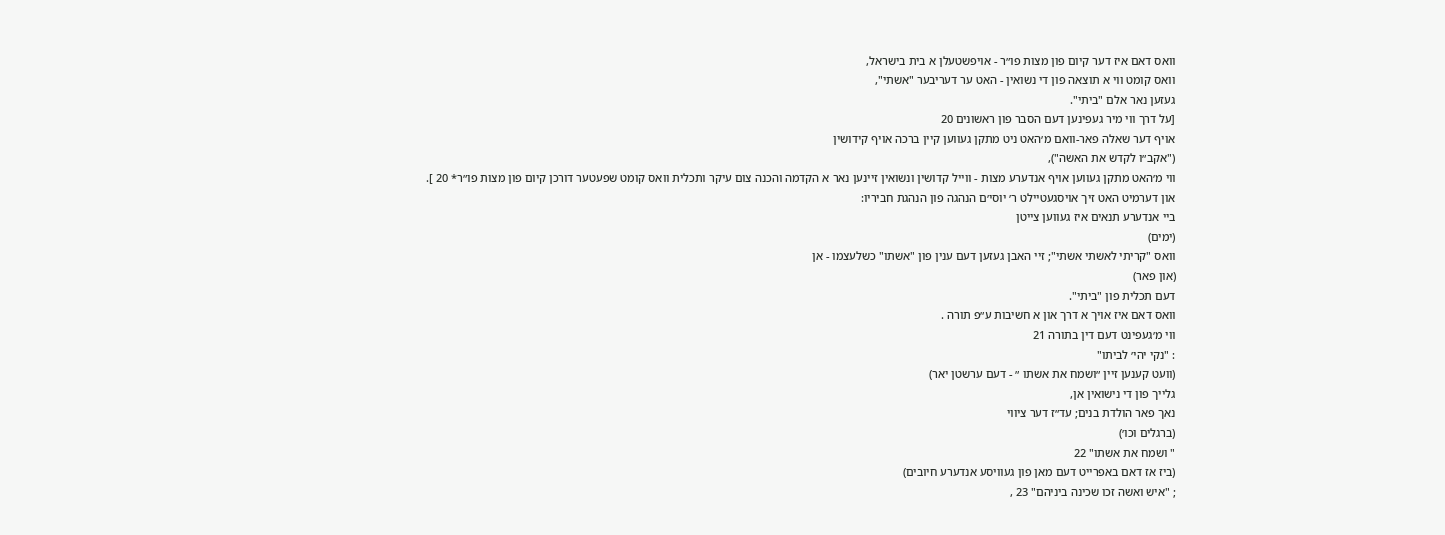וואס דאם איז דער קיום פון מצות פו״ר - אויפשטעלן א בית בישראל,
וואס קומט ווי א תוצאה פון די נשואין - האט ער דעריבער "אשתי",
געזען נאר אלם "ביתי".
[על דרך ווי מיר געפינען דעם הסבר פון ראשונים 20
אויף דער שאלה פאר-וואם מ׳האט ניט מתקן געווען קיין ברכה אויף קידושין
("אקב״ו לקדש את האשה"),
ווי מ׳האט מתקן געווען אויף אנדערע מצות - ווייל קדושין ונשואין זיינען נאר א הקדמה והכנה צום עיקר ותכלית וואס קומט שפעטער דורכן קיום פון מצות פו״ר* 20 ].
און דערמיט האט זיך אויסגעטיילט ר׳ יוסי׳ם הנהגה פון הנהגת חביריו:
ביי אנדערע תנאים איז געווען צייטן
(ימים)
וואס "קריתי לאשתי אשתי"; זיי האבן געזען דעם ענין פון "אשתו" כשלעצמו - אן
(און פאר)
דעם תכלית פון "ביתי".
וואס דאם איז אויך א דרך און א חשיבות ע״פ תורה .
ווי מ׳געפינט דעם דין בתורה 21
: "נקי יהי׳ לביתו"
(וועט קענען זיין ״ושמח את אשתו ״ - דעם ערשטן יאר)
גלייך פון די נישואין אן,
נאך פאר הולדת בנים; עד״ז דער ציווי
(ברגלים וכו׳)
" ושמח את אשתו" 22
(ביז אז דאם באפרייט דעם מאן פון געוויסע אנדערע חיובים)
; "איש ואשה זכו שכינה ביניהם" 23 ,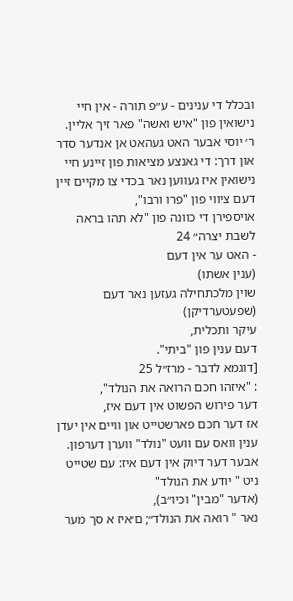ובכלל די ענינים - ע״פ תורה - אין חיי נישואין פון "איש ואשה" פאר זיך אליין.
ר׳ יוסי אבער האט געהאט אן אנדער סדר און דרך: די גאנצע מציאות פון זיינע חיי נישואין איז געווען נאר בכדי צו מקיים זיין דעם ציווי פון "פרו ורבו",
אויספירן די כוונה פון "לא תהו בראה לשבת יצרה״ 24
- האט ער אין דעם
(ענין אשתו)
שוין מלכתחילה געזען נאר דעם
(שפעטערדיקן)
עיקר ותכלית,
דעם ענין פון "ביתי".
[דוגמא לדבר - מרז״ל 25
: "איזהו חכם הרואה את הנולד",
דער פירוש הפשוט אין דעם איז,
אז דער חכם פארשטייט און וויים אין יעדן ענין וואס עם וועט "נולד" ווערן דערפון.
אבער דער דיוק אין דעם איז: עם שטייט ניט " יודע את הנולד"
(אדער "מבין" וכיו״ב),
נאר " רואה את הנולד״; ם׳איז א סך מער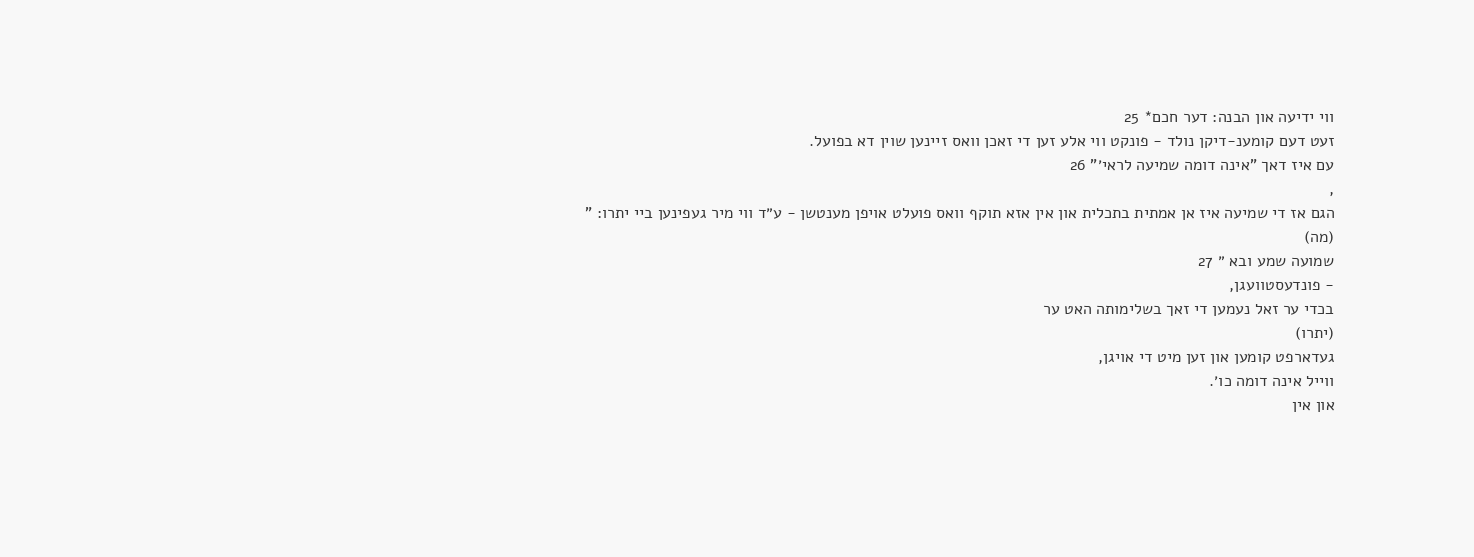ווי ידיעה און הבנה: דער חכם* 25
זעט דעם קומענ-דיקן נולד - פונקט ווי אלע זען די זאכן וואס זיינען שוין דא בפועל.
עם איז דאך "אינה דומה שמיעה לראי׳" 26
,
הגם אז די שמיעה איז אן אמתית בתכלית און אין אזא תוקף וואס פועלט אויפן מענטשן - ע״ד ווי מיר געפינען ביי יתרו: "
(מה)
שמועה שמע ובא ״ 27
- פונדעסטוועגן,
בכדי ער זאל נעמען די זאך בשלימותה האט ער
(יתרו)
געדארפט קומען און זען מיט די אויגן,
ווייל אינה דומה כו׳.
און אין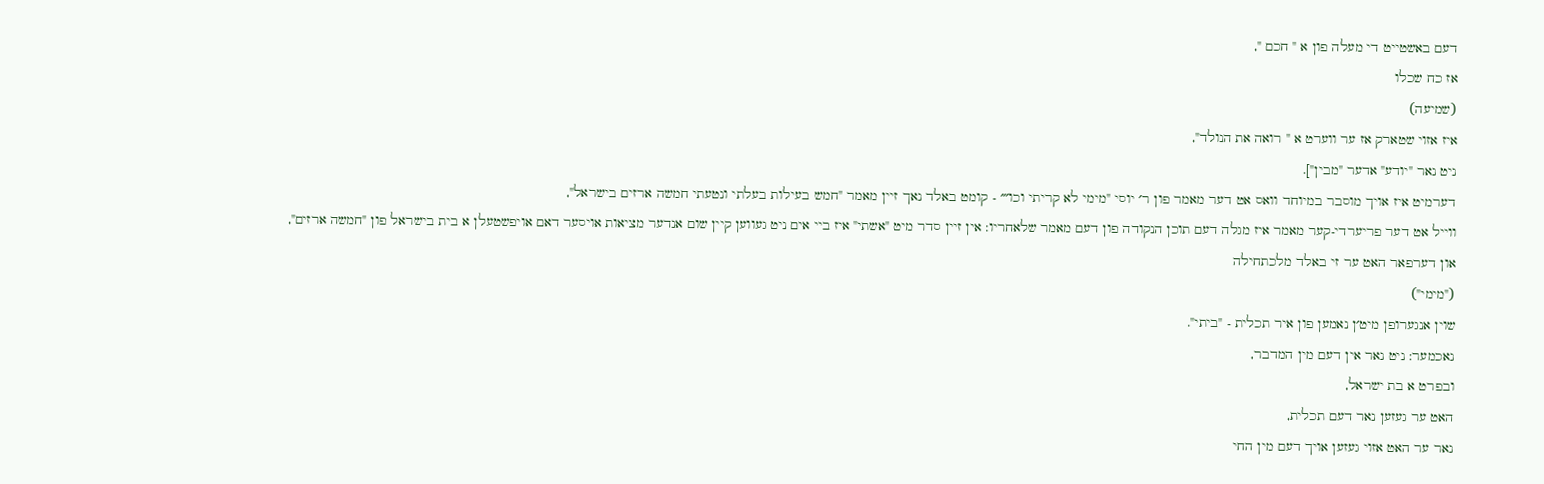דעם באשטייט די מעלה פון א " חכם ",
אז כח שכלו
(שמיעה)
איז אזוי שטארק אז ער ווערט א " רואה את הנולד",
ניט נאר "יודע" אדער "מבין"].
דערמיט איז אויך מוסבר במיוחד וואס אט דער מאמר פון ר׳ יוסי "מימי לא קריתי וכו׳״ - קומט באלד נאך זיין מאמר "חמש בעילות בעלתי ונטעתי חמשה ארזים בישראל",
ווייל אט דער פריערדי-קער מאמר איז מגלה דעם תוכן הנקודה פון דעם מאמר שלאחריו: אין זיין סדר מיט "אשתי" איז ביי אים ניט געווען קיין שום אנדער מציאות אויסער דאם אויפשטעלן א בית בישראל פון "חמשה ארזים",
און דערפאר האט ער זי באלד מלכתחילה
("מימי")
שוין אנגערופן מיט׳ן נאמען פון איר תכלית - "ביתי".
נאכמער: ניט נאר אין דעם מין המדבר,
ובפרט א בת ישראל,
האט ער געזען נאר דעם תכלית,
נאר ער האט אזוי געזען אויך דעם מין החי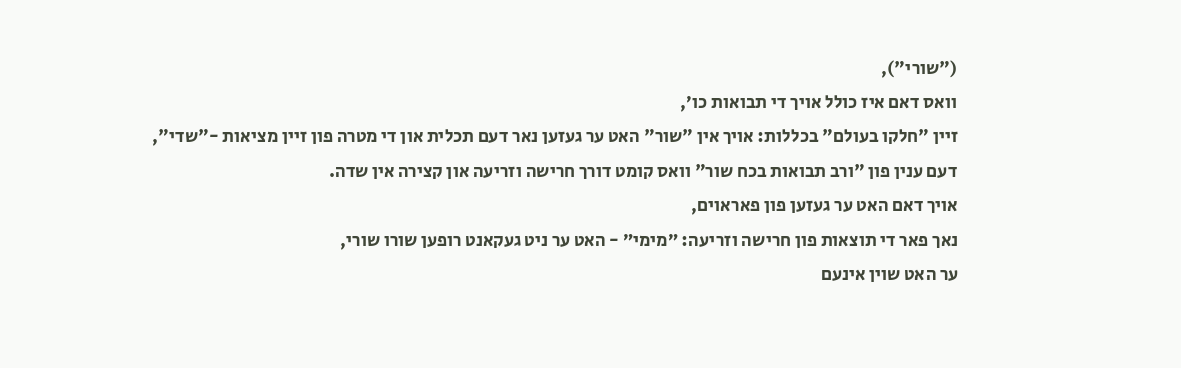("שורי"),
וואס דאם איז כולל אויך די תבואות כו׳,
זיין "חלקו בעולם" בכללות: אויך אין "שור" האט ער געזען נאר דעם תכלית און די מטרה פון זיין מציאות -"שדי",
דעם ענין פון "ורב תבואות בכח שור" וואס קומט דורך חרישה וזריעה און קצירה אין שדה.
אויך דאם האט ער געזען פון פאראוים,
נאך פאר די תוצאות פון חרישה וזריעה: ״מימי״ - האט ער ניט געקאנט רופען שורו שורי,
ער האט שוין אינעם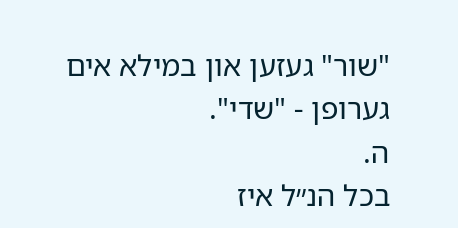"שור" געזען און במילא אים גערופן - "שדי".
ה.
בכל הנ״ל איז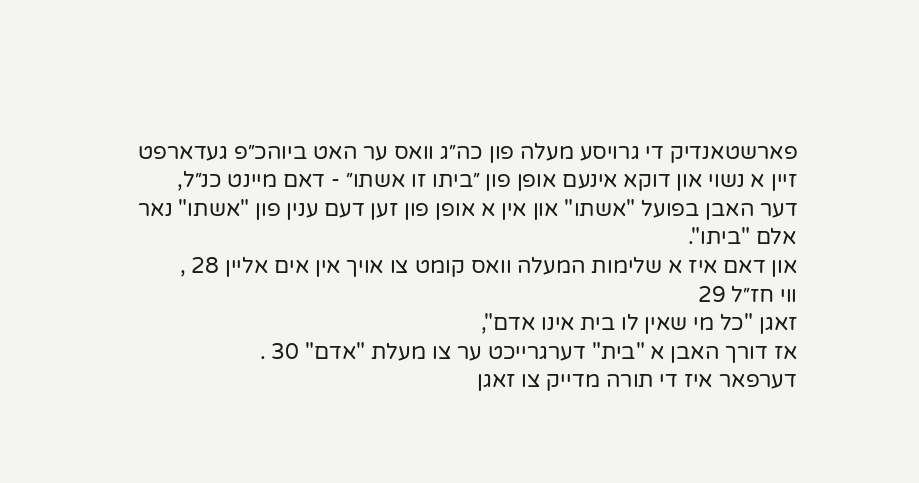פארשטאנדיק די גרויסע מעלה פון כה״ג וואס ער האט ביוהכ״פ געדארפט זיין א נשוי און דוקא אינעם אופן פון ״ביתו זו אשתו״ - דאם מיינט כנ״ל,
דער האבן בפועל "אשתו" און אין א אופן פון זען דעם ענין פון "אשתו" נאר אלם "ביתו".
און דאם איז א שלימות המעלה וואס קומט צו אויך אין אים אליין 28 ,
ווי חז״ל 29
זאגן "כל מי שאין לו בית אינו אדם",
אז דורך האבן א "בית" דערגרייכט ער צו מעלת "אדם" 30 .
דערפאר איז די תורה מדייק צו זאגן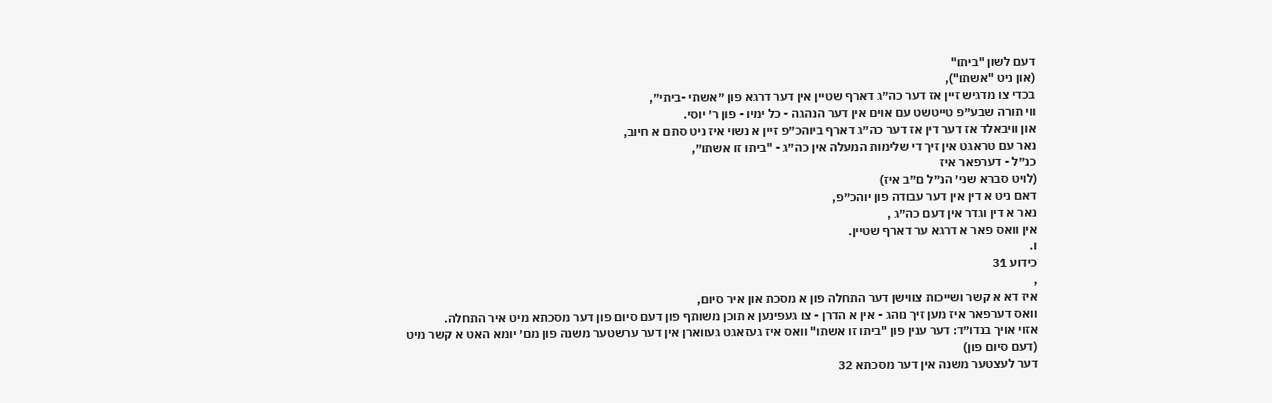דעם לשון "ביתו"
(און ניט "אשתו"),
בכדי צו מדגיש זיין אז דער כה״ג דארף שטיין אין דער דרגא פון ״אשתי -ביתי״,
ווי תורה שבע״פ טייטשט עם אוים אין דער הנהגה - כל ימיו - פון ר׳ יוסי.
און וויבאלד אז דער דין אז דער כה״ג דארף ביוהכ״פ זיין א נשוי איז ניט סתם א חיוב,
נאר עם טראגט אין זיך די שלימות המעלה אין כה״ג - "ביתו זו אשתו״,
כנ״ל - דערפאר איז
(לויט סברא שני׳ הנ״ל ם״ב איז)
דאם ניט א דין אין דער עבודה פון יוהכ״פ,
נאר א דין וגדר אין דעם כה״ג ,
אין וואס פאר א דרגא ער דארף שטיין.
ו.
כידוע 31
,
איז דא א קשר ושייכות צווישן דער התחלה פון א מסכת און איר סיום,
וואס דערפאר איז מען זיך נוהג - אין א הדרן - צו געפינען א תוכן משותף פון דעם סיום פון דער מסכתא מיט איר התחלה.
אזוי אויך בנדו״ד: דער ענין פון "ביתו זו אשתו" וואס איז געזאגט געווארן אין דער ערשטער משנה פון מם׳ יומא האט א קשר מיט
(דעם סיום פון)
דער לעצטער משנה אין דער מסכתא 32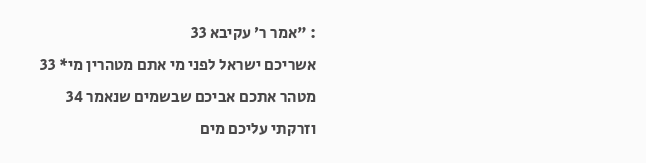: "אמר ר׳ עקיבא 33
אשריכם ישראל לפני מי אתם מטהרין מי* 33
מטהר אתכם אביכם שבשמים שנאמר 34
וזרקתי עליכם מים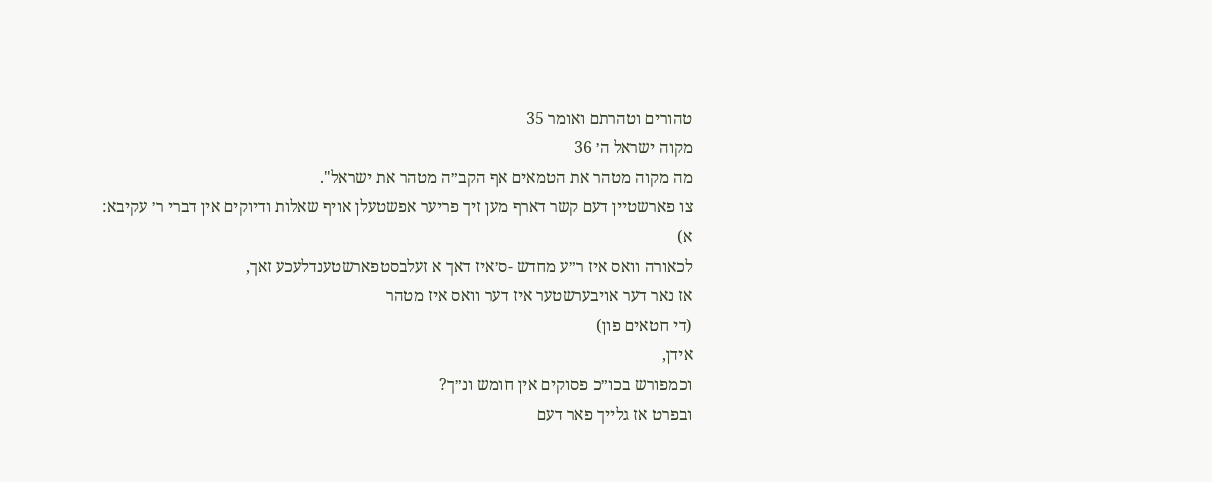טהורים וטהרתם ואומר 35
מקוה ישראל ה׳ 36
מה מקוה מטהר את הטמאים אף הקב״ה מטהר את ישראל".
צו פארשטיין דעם קשר דארף מען זיך פריער אפשטעלן אויף שאלות ודיוקים אין דברי ר׳ עקיבא:
א)
לכאורה וואס איז ר״ע מחדש -ס׳איז דאך א זעלבסטפארשטענדלעכע זאך,
אז נאר דער אויבערשטער איז דער וואס איז מטהר
(די חטאים פון)
אידן,
וכמפורש בכו״כ פסוקים אין חומש ונ״ך?
ובפרט אז גלייך פאר דעם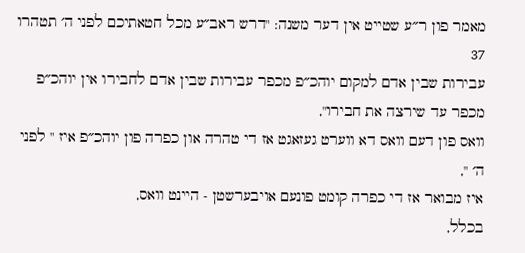מאמר פון ר״ע שטייט אין דער משנה: "דרש ראב״ע מכל חטאתיכם לפני ה׳ תטהרו 37
עבירות שבין אדם למקום יוהכ״פ מכפר עבירות שבין אדם לחבירו אין יוהכ״פ מכפר עד שירצה את חבירו",
וואס פון דעם וואס דא ווערט געזאגט אז די טהרה און כפרה פון יוהכ״פ איז " לפני ה׳ ",
איז מבואר אז די כפרה קומט פונעם אויבערשטן - היינט וואס,
בכלל,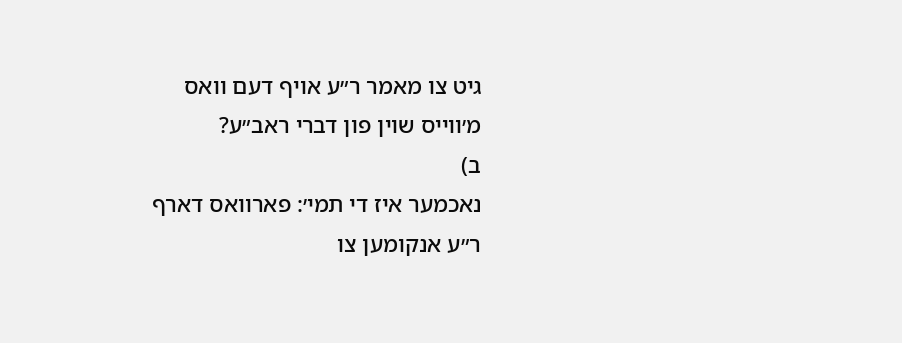גיט צו מאמר ר״ע אויף דעם וואס מ׳ווייס שוין פון דברי ראב״ע?
ב)
נאכמער איז די תמי׳: פארוואס דארף ר״ע אנקומען צו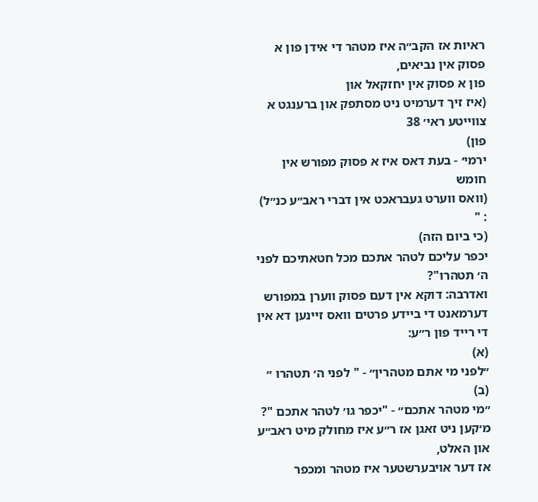ראיות אז הקב״ה איז מטהר די אידן פון א פסוק אין נביאים,
פון א פסוק אין יחזקאל און
(איז זיך דערמיט ניט מסתפק און ברענגט א צווייטע ראי׳ 38
פון)
ירמי׳ - בעת דאס איז א פסוק מפורש אין חומש
(וואס ווערט געבראכט אין דברי ראב״ע כנ״ל)
: "
(כי ביום הזה)
יכפר עליכם לטהר אתכם מכל חטאתיכם לפני ה׳ תטהרו"?
ואדרבה: דוקא אין דעם פסוק ווערן במפורש דערמאנט די ביידע פרטים וואס זיינען דא אין די רייד פון ר״ע:
(א)
״לפני מי אתם מטהרין״ - " לפני ה׳ תטהרו ״
(ב)
״מי מטהר אתכם״ - "יכפר גו׳ לטהר אתכם "?
מ׳קען ניט זאגן אז ר״ע איז מחולק מיט ראב״ע און האלט,
אז דער אויבערשטער איז מטהר ומכפר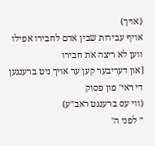(אויך)
אויף עבירות שבין אדם לחבירו אפילו ווען לא ריצה את חבירו
[און דעריבער קען ער אויך ניט ברענגען די ראי׳ פון פסוק
(ווי עס ברענגט ראב״ע)
״ לפני ה׳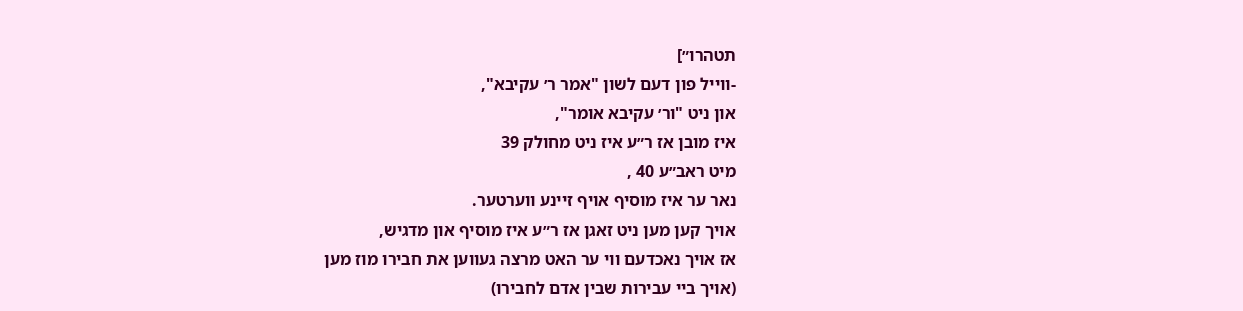תטהרו״]
-ווייל פון דעם לשון "אמר ר׳ עקיבא",
און ניט "ור׳ עקיבא אומר",
איז מובן אז ר״ע איז ניט מחולק 39
מיט ראב״ע 40 ,
נאר ער איז מוסיף אויף זיינע ווערטער.
אויך קען מען ניט זאגן אז ר״ע איז מוסיף און מדגיש,
אז אויך נאכדעם ווי ער האט מרצה געווען את חבירו מוז מען
(אויך ביי עבירות שבין אדם לחבירו)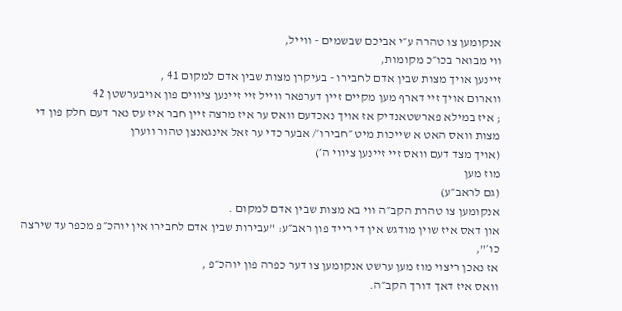אנקומען צו טהרה ע״י אביכם שבשמים - ווייל,
ווי מבואר בכו״כ מקומות,
זיינען אויך מצות שבין אדם לחבירו - בעיקרן מצות שבין אדם למקום 41 ,
ווארום אויך זיי דארף מען מקיים זיין דערפאר ווייל זיי זיינען ציווים פון אויבערשטן 42
; איז במילא פארשטאנדיק אז אויך נאכדעם וואס ער איז מרצה זיין חבר איז עס נאר דעם חלק פון די מצות וואס האט א שייכות מיט ״חבירו׳/ אבער כדי ער זאל אינגאנצן טהור ווערן
(אויך מצד דעם וואס זיי זיינען ציווי ה׳)
מוז מען
(גם לראב״ע)
אנקומען צו טהרת הקב״ה ווי בא מצות שבין אדם למקום .
און דאס איז שוין מודגש אין די רייד פון ראב״ע: "עבירות שבין אדם לחבירו אין יוהכ״פ מכפר עד שירצה כו׳",
אז נאכן ריצוי מוז מען ערשט אנקומען צו דער כפרה פון יוהכ״פ ,
וואס איז דאך דורך הקב״ה.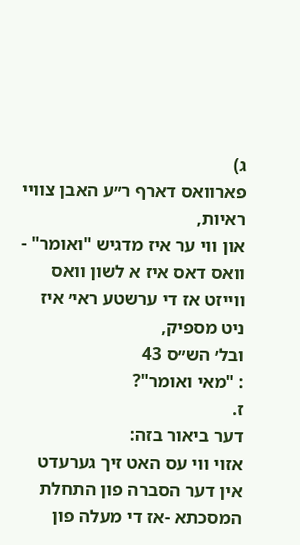ג)
פארוואס דארף ר״ע האבן צוויי ראיות,
און ווי ער איז מדגיש "ואומר" - וואס דאס איז א לשון וואס ווייזט אז די ערשטע ראי׳ איז ניט מספיק,
ובל׳ הש״ס 43
: "מאי ואומר"?
ז.
דער ביאור בזה:
אזוי ווי עס האט זיך גערעדט אין דער הסברה פון התחלת המסכתא -אז די מעלה פון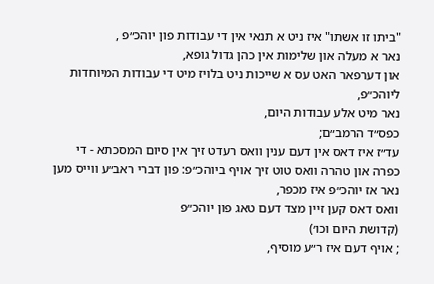"ביתו זו אשתו" איז ניט א תנאי אין די עבודות פון יוהכ״פ ,
נאר א מעלה און שלימות אין כהן גדול גופא,
און דערפאר האט עס א שייכות ניט בלויז מיט די עבודות המיוחדות ליוהכ״פ,
נאר מיט אלע עבודות היום,
כפס״ד הרמב״ם;
עד״ז איז דאס אין דעם ענין וואס רעדט זיך אין סיום המסכתא - די כפרה און טהרה וואס טוט זיך אויף ביוהכ״פ: פון דברי ראב״ע ווייס מען נאר אז יוהכ״פ איז מכפר,
וואס דאס קען זיין מצד דעם טאג פון יוהכ״פ
(קדושת היום וכו׳)
; אויף דעם איז ר״ע מוסיף,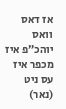אז דאס וואס יוהכ״פ איז מכפר איז עס ניט
(נאר)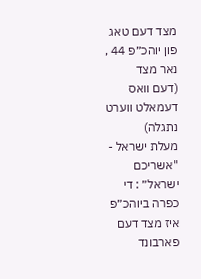מצד דעם טאג פון יוהכ״פ 44 ,
נאר מצד
(דעם וואס דעמאלט ווערט נתגלה)
מעלת ישראל - "אשריכם ישראל״ : די כפרה ביוהכ״פ איז מצד דעם פארבונד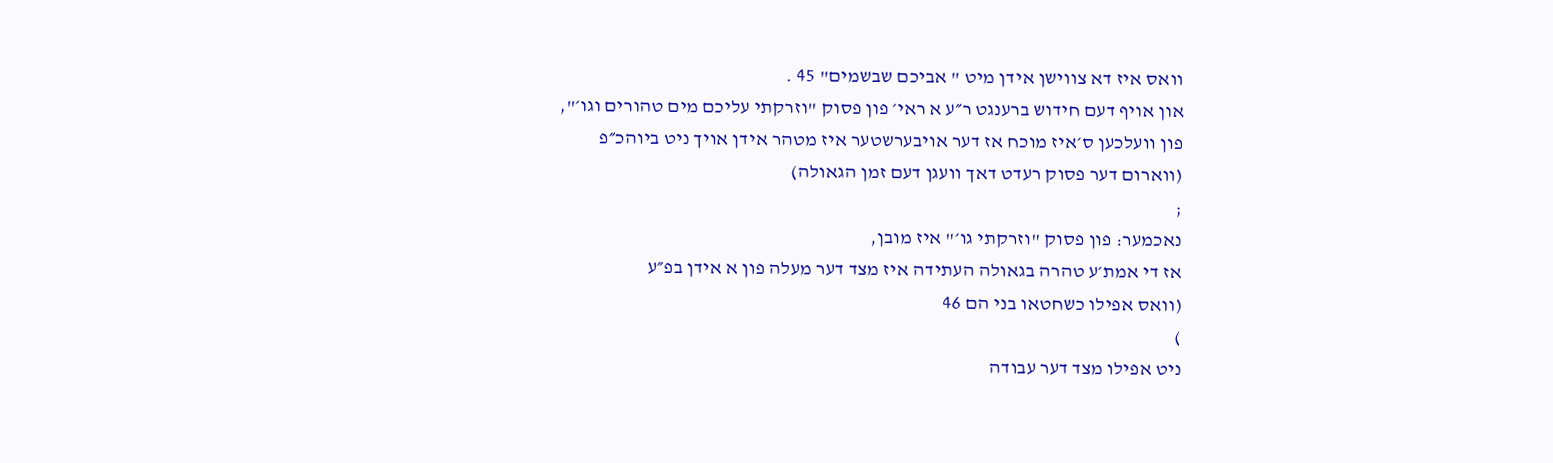וואס איז דא צווישן אידן מיט " אביכם שבשמים" 45 .
און אויף דעם חידוש ברענגט ר״ע א ראי׳ פון פסוק "וזרקתי עליכם מים טהורים וגו׳",
פון וועלכען ס׳איז מוכח אז דער אויבערשטער איז מטהר אידן אויך ניט ביוהכ״פ
(ווארום דער פסוק רעדט דאך וועגן דעם זמן הגאולה)
;
נאכמער: פון פסוק "וזרקתי גו׳" איז מובן,
אז די אמת׳ע טהרה בגאולה העתידה איז מצד דער מעלה פון א אידן בפ״ע
(וואס אפילו כשחטאו בני הם 46
)
ניט אפילו מצד דער עבודה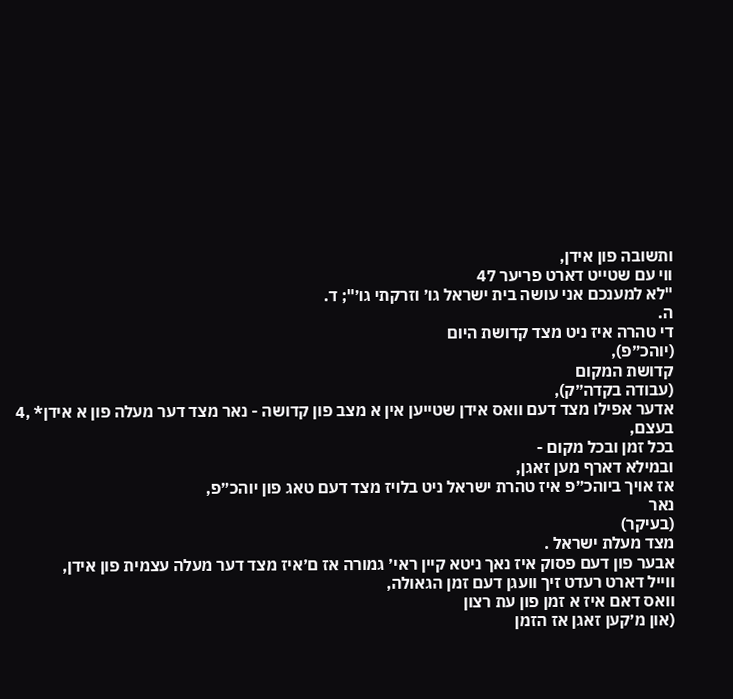ותשובה פון אידן,
ווי עם שטייט דארט פריער 47
"לא למענכם אני עושה בית ישראל גו׳ וזרקתי גו׳"; ד.
ה.
די טהרה איז ניט מצד קדושת היום
(יוהכ״פ),
קדושת המקום
(עבודה בקדה״ק),
אדער אפילו מצד דעם וואס אידן שטייען אין א מצב פון קדושה - נאר מצד דער מעלה פון א אידן* ,4
בעצם,
בכל זמן ובכל מקום -
ובמילא דארף מען זאגן,
אז אויך ביוהכ״פ איז טהרת ישראל ניט בלויז מצד דעם טאג פון יוהכ״פ,
נאר
(בעיקר)
מצד מעלת ישראל .
אבער פון דעם פסוק איז נאך ניטא קיין ראי׳ גמורה אז ם׳איז מצד דער מעלה עצמית פון אידן,
ווייל דארט רעדט זיך וועגן דעם זמן הגאולה,
וואס דאם איז א זמן פון עת רצון
(און מ׳קען זאגן אז הזמן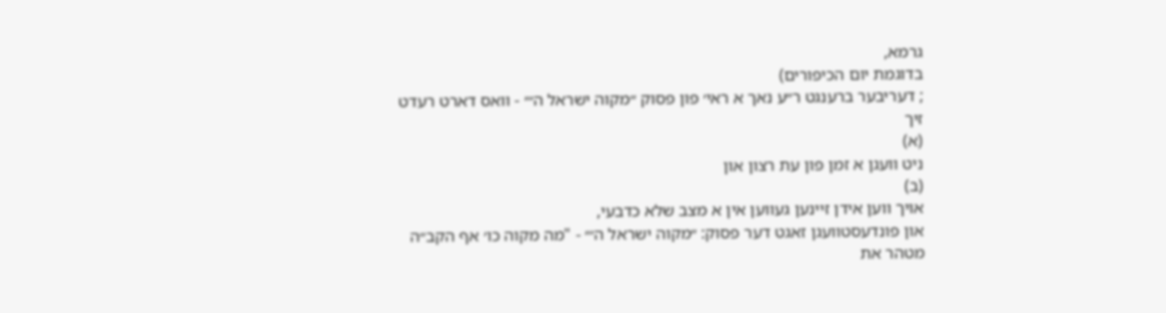גרמא,
בדוגמת יום הכיפורים)
; דעריבער ברענגט ר״ע נאך א ראי׳ פון פסוק ״מקוה ישראל ה׳״ - וואס דארט רעדט זיך
(א)
ניט וועגן א זמן פון עת רצון און
(ב)
אויך ווען אידן זיינען געווען אין א מצב שלא כדבעי,
און פונדעסטוועגן זאגט דער פסוק: ״מקוה ישראל ה׳״ - "מה מקוה כו׳ אף הקב״ה מטהר את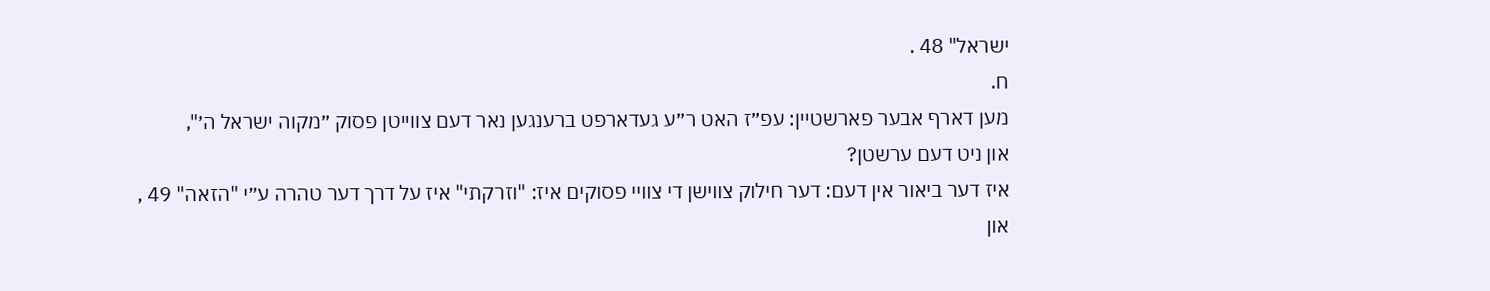ישראל" 48 .
ח.
מען דארף אבער פארשטיין: עפ״ז האט ר״ע געדארפט ברענגען נאר דעם צווייטן פסוק ״מקוה ישראל ה׳",
און ניט דעם ערשטן?
איז דער ביאור אין דעם: דער חילוק צווישן די צוויי פסוקים איז: "וזרקתי" איז על דרך דער טהרה ע״י "הזאה" 49 ,
און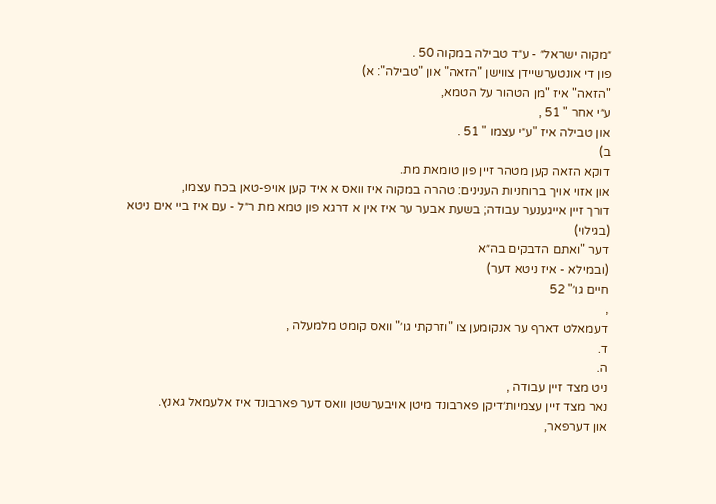״מקוה ישראל״ - ע״ד טבילה במקוה 50 .
פון די אונטערשיידן צווישן "הזאה" און "טבילה": א)
"הזאה" איז "מן הטהור על הטמא,
ע״י אחר " 51 ,
און טבילה איז "ע״י עצמו " 51 .
ב)
דוקא הזאה קען מטהר זיין פון טומאת מת.
און אזוי אויך ברוחניות הענינים: טהרה במקוה איז וואס א איד קען אויפ-טאן בכח עצמו,
דורך זיין אייגענער עבודה; בשעת אבער ער איז אין א דרגא פון טמא מת ר״ל - עם איז ביי אים ניטא
(בגילוי)
דער "ואתם הדבקים בה״א
(ובמילא - איז ניטא דער)
חיים גו׳" 52
,
דעמאלט דארף ער אנקומען צו "וזרקתי גו׳" וואס קומט מלמעלה ,
ד.
ה.
ניט מצד זיין עבודה ,
נאר מצד זיין עצמיות׳דיקן פארבונד מיטן אויבערשטן וואס דער פארבונד איז אלעמאל גאנץ.
און דערפאר,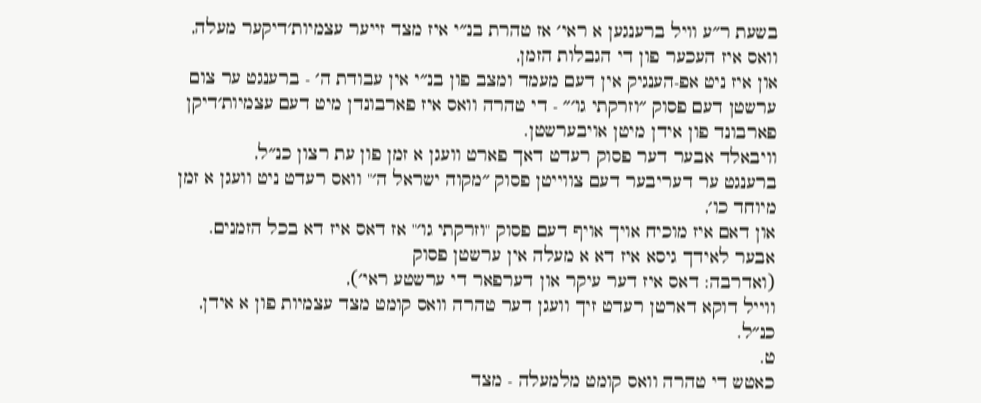בשעת ר״ע וויל ברענגען א ראי׳ אז טהרת בנ״י איז מצד זייער עצמיות׳דיקער מעלה,
וואס איז העכער פון די הגבלות הזמן,
און איז ניט אפ-הענגיק אין דעם מעמד ומצב פון בנ״י אין עבודת ה׳ - ברענגט ער צום ערשטן דעם פסוק ״וזרקתי גו׳״ - די טהרה וואס איז פארבונדן מיט דעם עצמיות׳דיקן פארבונד פון אידן מיטן אויבערשטן.
וויבאלד אבער דער פסוק רעדט דאך פארט וועגן א זמן פון עת רצון כנ״ל,
ברענגט ער דעריבער דעם צווייטן פסוק ״מקוה ישראל ה׳" וואס רעדט ניט וועגן א זמן מיוחד כו׳,
און דאם איז מוכיח אויך אויף דעם פסוק "וזרקתי גו׳" אז דאס איז דא בכל הזמנים.
אבער לאידך גיסא איז דא א מעלה אין ערשטן פסוק
(ואדרבה: דאס איז דער עיקר און דערפאר די ערשטע ראי׳),
ווייל דוקא דארטן רעדט זיך וועגן דער טהרה וואס קומט מצד עצמיות פון א אידן,
כנ״ל.
ט.
כאטש די טהרה וואס קומט מלמעלה - מצד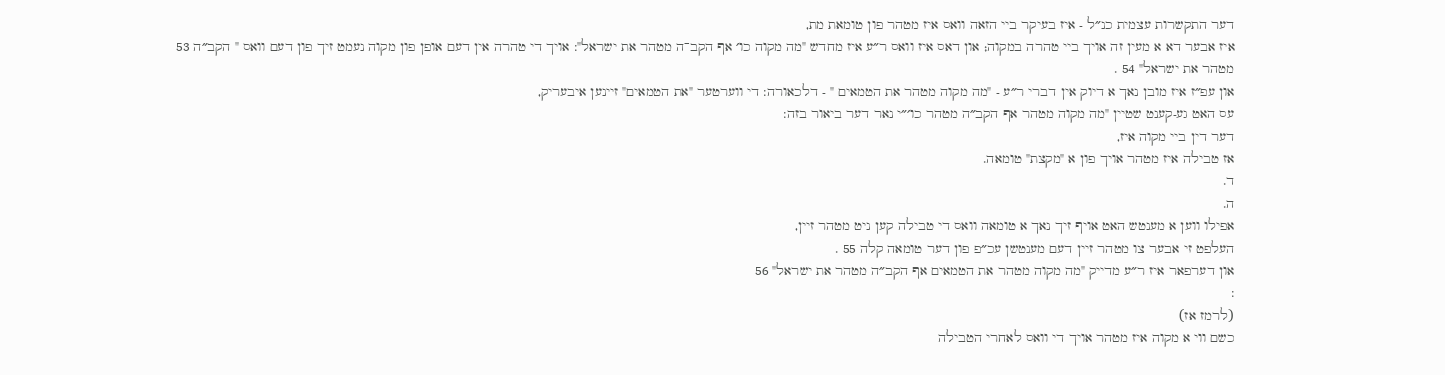דער התקשרות עצמית כנ״ל - איז בעיקר ביי הזאה וואס איז מטהר פון טומאת מת,
איז אבער דא א מעין זה אויך ביי טהרה במקוה; און דאס איז וואס ר״ע איז מחדש "מה מקוה כו׳ אף הקב־ה מטהר את ישראל": אויך די טהרה אין דעם אופן פון מקוה נעמט זיך פון דעם וואס " הקב״ה 53
מטהר את ישראל" 54 .
און עפ״ז איז מובן נאך א דיוק אין דברי ר״ע - "מה מקוה מטהר את הטמאים " - דלכאורה: די ווערטער "את הטמאים" זיינען איבעריק,
עס האט גע-קענט שטיין "מה מקוה מטהר אף הקב״ה מטהר כו׳״י נאר דער ביאור בזה:
דער דין ביי מקוה איז,
אז טבילה איז מטהר אויך פון א "מקצת" טומאה.
ד.
ה.
אפילו ווען א מענטש האט אויף זיך נאך א טומאה וואס די טבילה קען ניט מטהר זיין,
העלפט זי אבער צו מטהר זיין דעם מענטשן עכ״פ פון דער טומאה קלה 55 .
און דערפאר איז ר״ע מדייק "מה מקוה מטהר את הטמאים אף הקב״ה מטהר את ישראל" 56
:
(לרמז אז)
כשם ווי א מקוה איז מטהר אויך די וואס לאחרי הטבילה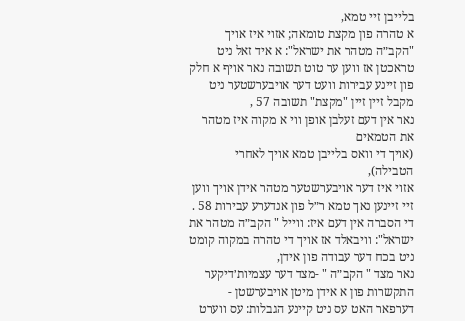בלייבן זיי טמא,
א טהרה פון מקצת טומאה; אזוי איז אויך "הקב״ה מטהר את ישראל": א איד זאל ניט טראכטן אז ווען ער טוט תשובה נאר אויף א חלק פון זיינע עבירות וועט דער אויבערשטער ניט מקבל זיין זיין "מקצת" תשובה 57 ,
נאר אין דעם זעלבן אופן ווי א מקוה איז מטהר את הטמאים
(אויך די וואס בלייבן טמא אויך לאחרי הטבילה),
אזוי איז דער אויבערשטער מטהר אידן אויך ווען זיי זיינען נאך טמא ר״ל פון אנדערע עבירות 58 .
די הסברה אין דעם איז: ווייל " הקב״ה מטהר את ישראל": וויבאלד אז אויך די טהרה במקוה קומט ניט בכח דער עבודה פון אידן,
נאר מצד " הקב״ה " -מצד דער עצמיות׳דיקער התקשרות פון א אידן מיטן אויבערשטן - דערפאר האט עס ניט קיינע הגבלות: עס ווערט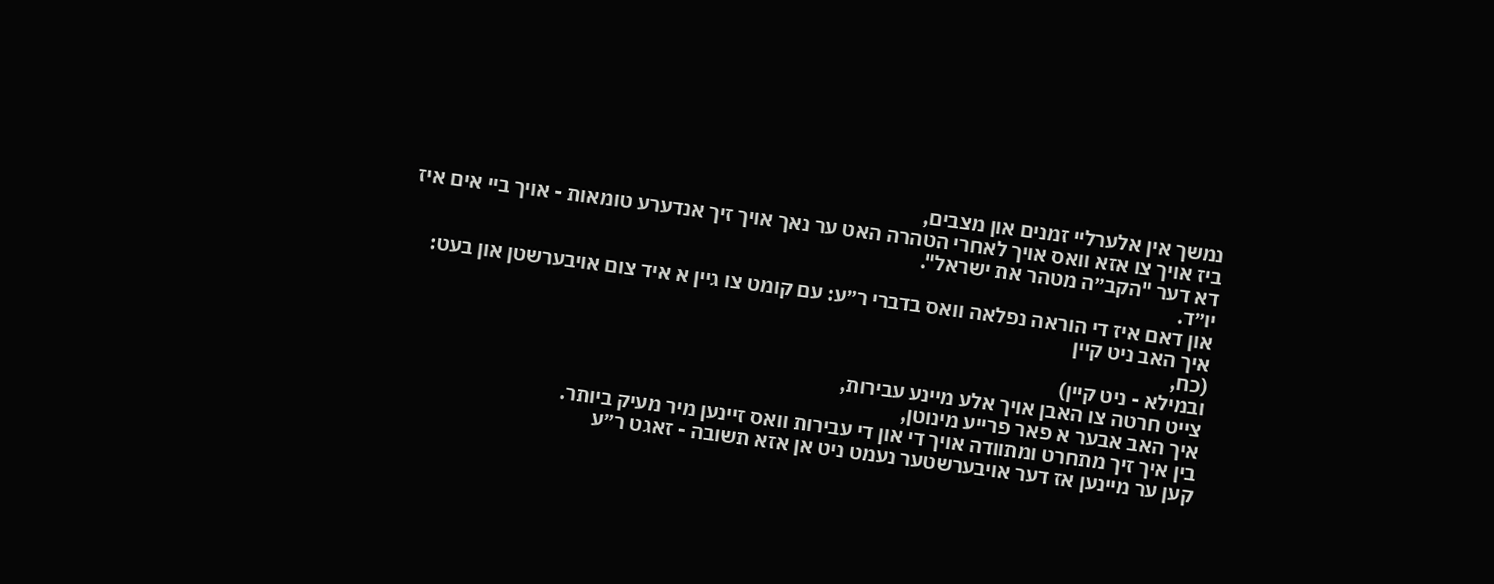נמשך אין אלערליי זמנים און מצבים,
ביז אויך צו אזא וואס אויך לאחרי הטהרה האט ער נאך אויך זיך אנדערע טומאות - אויך ביי אים איז דא דער "הקב״ה מטהר את ישראל".
יו״ד.
און דאם איז די הוראה נפלאה וואס בדברי ר״ע: עם קומט צו גיין א איד צום אויבערשטן און בעט: איך האב ניט קיין
(כח,
ובמילא - ניט קיין)
צייט חרטה צו האבן אויך אלע מיינע עבירות,
איך האב אבער א פאר פרייע מינוטן,
בין איך זיך מתחרט ומתוודה אויך די און די עבירות וואס זיינען מיר מעיק ביותר.
קען ער מיינען אז דער אויבערשטער נעמט ניט אן אזא תשובה - זאגט ר״ע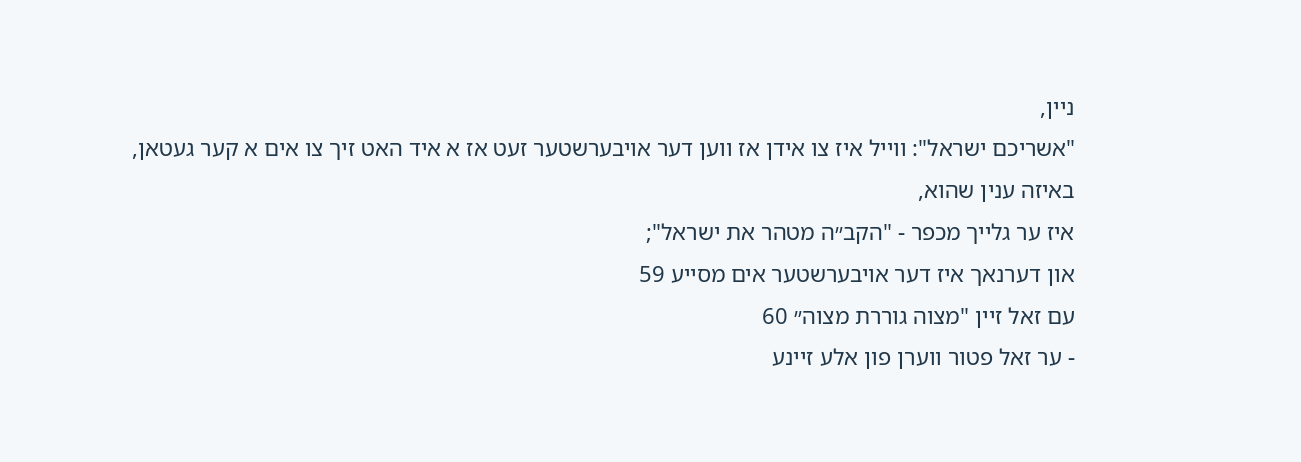ניין,
"אשריכם ישראל": ווייל איז צו אידן אז ווען דער אויבערשטער זעט אז א איד האט זיך צו אים א קער געטאן,
באיזה ענין שהוא,
איז ער גלייך מכפר - "הקב״ה מטהר את ישראל";
און דערנאך איז דער אויבערשטער אים מסייע 59
עם זאל זיין "מצוה גוררת מצוה״ 60
- ער זאל פטור ווערן פון אלע זיינע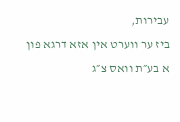עבירות,
ביז ער ווערט אין אזא דרגא פון א בע״ת וואס צ״ג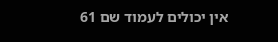אין יכולים לעמוד שם 61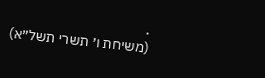.
(משיחת ו׳ תשרי תשל״א)